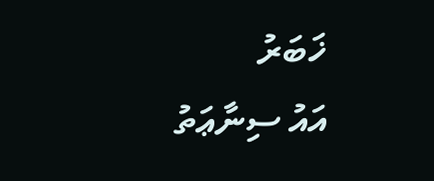ޚަބަރު
އައު ސިނާޢަތު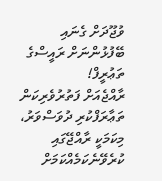ވުޖޫދަށް ގެނައި ބޭފުޅުންނަށް ރައީސްގެ ތަޢުރީފް!
ރާއްޖެއަށް ފަތުރުވެރިކަން ތަޢާރަފްކުރި ދުވަސްވަރު، މިކަމަކީ ރާއްޖޭގައި ކުރެވޭނެކަމެއްކަމަށް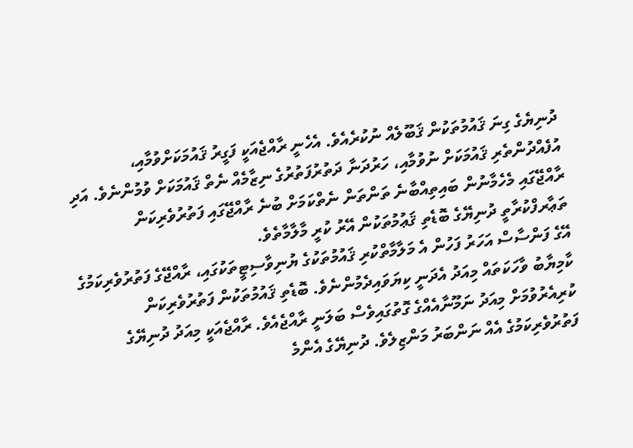ދުނިޔެގެ ގިނަ ޤައުމުތަކުން ޤަބޫލެއް ނުކުރެއެވެ. އެހެނީ ރާއްޖެއަކީ ފަގީރު ޤައުމަކަށްވުމާއި، އުފެއްދުންތެރި ޤައުމަކަށް ނުވުމާއި، ހަރުދަނާ ދަތުރުފަތުރުގެ ނިޒާމެއް ނެތް ޤައުމަކަށް ވުމުންނެވެ. އަދި ރާއްޖޭގައި މެހެމާނުން ބައިތިއްބާނެ ތަންތަން ނެތްކަމަށް ބުނެ ރާއްޖޭގައި ފަތުރުވެރިކަން ތަޢާރފްކުރާތީ ދުނިޔޭގެ ބޮޑެތި ޤަޢުމުތަކުން އޭރު ކުރީ މާލާމާތެވެ.
އޭގެ ފަންސާސް އަހަރު ފަހުން އެ މަލާމާތްކުރި ޤައުމުތަކުގެ ޔުނިވާސިޓީތަކުގައި، ރާއްޖޭގެ ފަތުރުވެރިކަމުގެ ކާމިޔާބު ވާހަކަތައް މިއަދު އެދަނީ ކިޔަވައިދެމުންނެވެ. ބޮޑެތި ޤައުމުތަކުން ފަތުރުވެރިކަން ކުރިއެރުވުމަށް މިއަދު ނަމޫނާއެއްގެ ގޮތުގައިވެސް ބަލަނީ ރާއްޖެއެވެ. ރާއްޖެއަކީ މިއަދު ދުނިޔޭގެ ފަތުރުވެރިކަމުގެ އެއް ނަންބަރު މަންޒިލެވެ. ދުނިޔޭގެ އެންމެ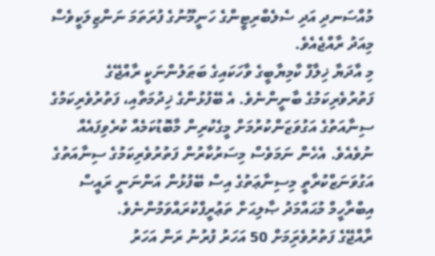މުއްސަނދި އަދި ސެލެބްރިޓީންގެ ހަނީމޫނުގެ ފުރަތަމަ ނަންޒިލަކީވެސް މިއަދު ރާއްޖެއެވެ.
މި އާދަޔާ ޚިލާފް ކާމިޔާބީގެ ވާހަކައިގެ ބަޠަލުންނަކީ ރާއްޖޭގެ ފަތުރުވެރިކަމުގެ ބާނީންނެވެ. އެ ބޭފުޅުންގެ ޚިދުމަތާއި، ފަތުރުވެރިކަމުގެ ސިނާއަތުގެ އަގުވަޒަންކުރުމަށް މީގެކުރިން މާބޮޑުކަމެއް ކުރެވިފައެއް ނުވެއެވެ. އެހެން ނަމަވެސް މިސަރުކާރުން ފަތުރުވެރިކަމުގެ ސިނާއަތުގެ އަގުވަނަޒްކުރާތީ މިސިނާޢަތުގެ އިސް ބޭފުޅުން އަންނަނީ ރައީސް އިބްރާހީމް މުޙައްމަދު ޞާލިޙަށް ތަޢުރީފްކުރައްވަމުންނެވެ.
ރާއްޖޭގެ ފަތުރުވެރިަމަށް 50 އަހަރު ފުރުނު ރަން އަހަރު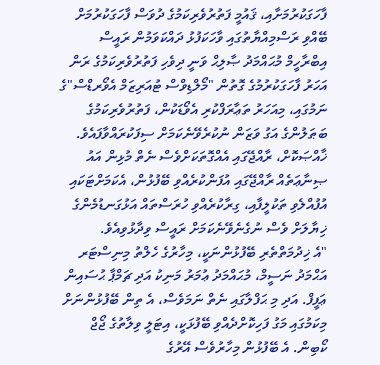ފާހަގަކުރުމަށާއި، ޤައުމީ ފަތުރުވެރިކަމުގެ ދުވަސް ފާހަގަކުރުމަށް ބޭއްވި ރަސްމިއްޔާތުގައި ވާހަކަފުޅު ދައްކަވަމުން ރައީސް އިބްރާހީމް މުޙައްމަދު ޞާލިޙް ވަނީ ދިވެހި ފަތުރުވެރިކަމުގެ ރަން އަހަރު ފާހަގަކުރުމުގެ ގޮތުން "މޯލްޑިވްސް ޓުއަރިޒަމް އެވޯރޑްސް"ގެ ނަމުގައި، މިއަހަރު ތަޢާރަފްކުރި އެވޯޑަކުން، ފަތުރުވެރިކަމުގެ ބަޠަލުންގެ އަގު ވަޒަން ނުކުރެވޭނެކަމަށް ސިފަކުރައްވާފައެވެ. ޚާއްޞަކޮށް، ރާއްޖޭގައި އެއްގޮތަކަށްވެސް ނެތް މުޅިން އައު ޞިނާޢަތެއް ރާއްޖޭގައި އުފަންކުރެއްވި ބޭފުޅުން، އެކަމަށްޓަކައި އުފުއްލެވި ތަކުލީފާއި، ގިރާކުރެއްވި ހުރަސްތައް އަޅުގަނޑުމެންގެ ޚިޔާލަށް ވެސް ނުގެނެވޭނެކަމަށް ރައީސް ވިދާޅުވިއެވެ.
"އެ ޚިދުމަތްތެރި ބޭފުޅުންނަކީ، މިހާރުގެ ހެލްތު މިނިސްޓަރ އަޙްމަދު ނަސީމް، މުޙައްމަދު ޢުމަރު މަނިކު އަދި ޗަމްޕާ ޙުސައިން ޢަފީފް. އަދި މި ޙަފްލާގައި ނެތް ނަމަވެސް، އެ ތިން ބޭފުޅުންނަށް މިކަމުގައި މަގު ފަހިކޮށްދެއްވި ބޭފުޅަކީ، އިޓަލީ ވިލާތުގެ ޖޯޖް ކޯބިން. އެ ބޭފުޅުން މިހާރުވެސް އޭރުގެ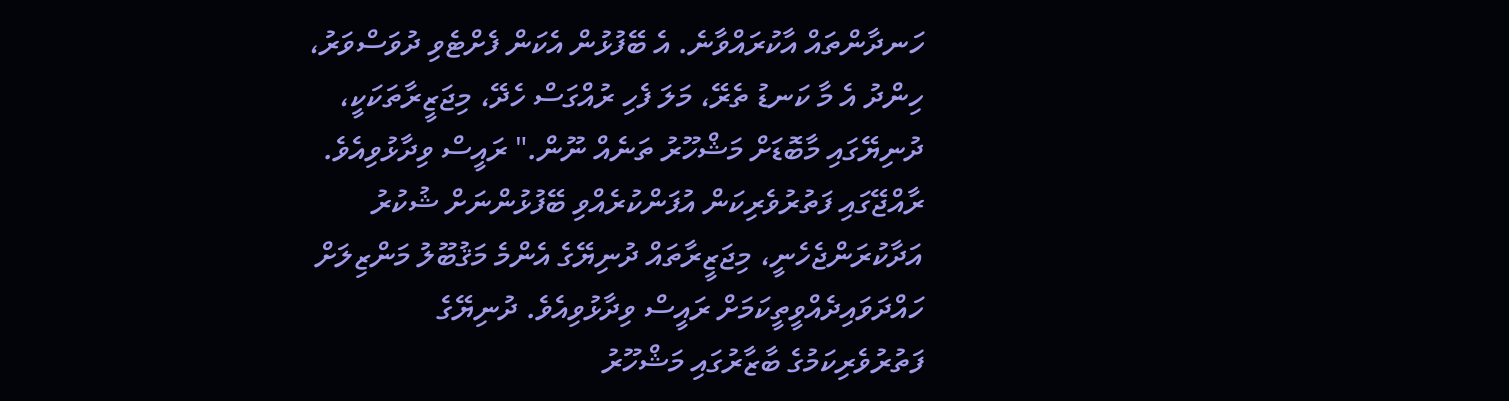ހަނދާންތައް އާކުރައްވާނެ. އެ ބޭފުޅުން އެކަން ފެށްޓެވި ދުވަސްވަރު، ހިންދު އެ މާ ކަނޑު ތެރޭ، މަލަ ފެހި ރުއްގަސް ހެދޭ، މިޖަޒީރާތަކަކީ، ދުނިޔޭގައި މާބޮޑަށް މަޝްހޫރު ތަނެއް ނޫން." ރައީސް ވިދާޅުވިއެވެ.
ރާއްޖޭގައި ފަތުރުވެރިކަން އުފަންކުރެއްވި ބޭފުޅުންނަށް ޝުކުރު އަދާކުރަންޖެހެނީ، މިޖަޒީރާތައް ދުނިޔޭގެ އެންމެ މަޤުބޫލު މަންޒިލަށް ހައްދަވައިދެއްވީތީކަމަށް ރައީސް ވިދާޅުވިއެވެ. ދުނިޔޭގެ ފަތުރުވެރިކަމުގެ ބާޒާރުގައި މަޝްހޫރު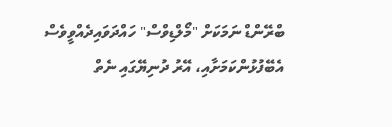ބްރޭންޑް ނަމަކަށް "މޯލްޑިވްސް" ހައްދަވައިދެއްވީވެސް އެބޭފުޅުންކަމަށާއި، އޭރު ދުނިޔޭގައި ނެތް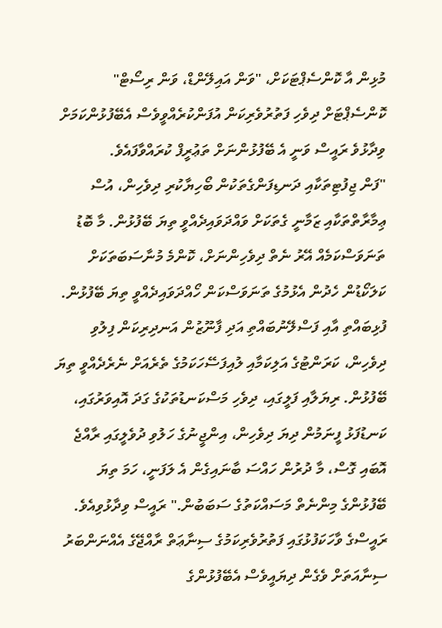މުޅިން އާ ކޮންސެޕްޓަކަށް، "ވަން އައިލޭންޑް، ވަން ރިސޯޓް" ކޮންސެޕްޓަށް ދިވެހި ފަތުރުވެރިކަން އުފަންކުރެއްވީވެސް އެބޭފުޅުންކަމަށް ވިދާޅުވެ ރައީސް ވަނީ އެ ބޭފުޅުންނަށް ތަޢުރީފް ކުރައްވާފައެވެ.
"ފަން ޖިފުޓިތަކާއި ދަނޑިފަންގެތަކުން ބޯހިޔާކުރި ދިވެހިން، އުސް ޢިމާރާތްތަކާއި ޒަމާނީ ގެތަކަށް ވައްދަވައިދެއްވީ ތިޔަ ބޭފުޅުން. މާ ބޮޑު ތަނަވަސްކަމެއް އޭރު ނެތް ދިވެހިންނަށް، ކޮންމެ މުނާސަބަތަކަށް ކަލަކޯޑުން ހެދުން އެޅުމުގެ ތަނަވަސްކަން ހޯއްދަވައިދެއްވީ ތިޔަ ބޭފުޅުން. ފުޅިބައްތި އާއި ފަސްލޭނުބައްތި އަދި ފާނޫޒުން އަނދިރިކަން ފިލުވި ދިވެހިން، ކަރަންޓުގެ އަލިކަމާއި ލުއިފަސޭހަކަމުގެ ތެރެއަށް ނެރެދެއްވީ ތިޔަ ބޭފުޅުން. ރިޔަލާއި ފަލީގައި، ދިވެހި މަސްކަނޑުތަކުގެ ގަދަ އޮއިވަރުގައި، ކަނޑުފަޅު ފީނަމުން ދިޔަ ދިވެހިން، އިންޖީނުގެ ހަލުވި ދުވެލީގައި ރާއްޖެ އޮބައި ގޮސް، މާ ދުރުން ހައްސަ ބާނައިގެން އެ ލަފަނީ، ހަމަ ތިޔަ ބޭފުޅުންގެ މިންނެތް މަސައްކަތުގެ ސަބަބުން." ރައީސް ވިދާޅުވިއެވެ.
ރައީސްގެ ވާހަކަފުޅުގައި ފަތުރުވެރިކަމުގެ ސިނާޢަތް ރާއްޖޭގެ އެއްނަންބަރު ސިނާއަތަށް ވެގެން ދިޔައީވެސް އެބޭފުޅުންގެ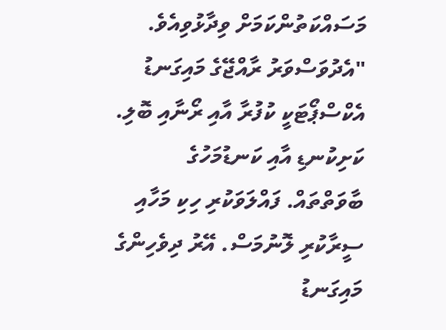މަސައްކަތުންކަމަށް ވިދާޅުވިއެވެ.
"އެދުވަސްވަރު ރާއްޖޭގެ މައިގަނޑު އެކްސްޕޯޓަކީ ކުފުރާ އާއި ރޯނާއި ބޮލި. ކަށިކުނޑި އާއި ކަނޑުމަހުގެ ބާވަތްތައް. ފައްލަވަކުރި ހިކި މަހާއި ސީރާކުރި ލޮނުމަސް. އޭރު ދިވެހިންގެ މައިގަނޑު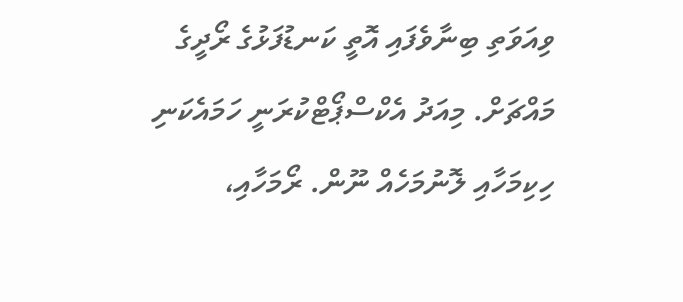ވިއަވަތި ބިނާވެފައި އޮތީ ކަނޑުފަޅުގެ ރޯދީގެ މައްޗަށް. މިއަދު އެކްސްޕޯޓްކުރަނީ ހަމައެކަނި ހިކިމަހާއި ލޮނުމަހެއް ނޫން. ރޯމަހާއި،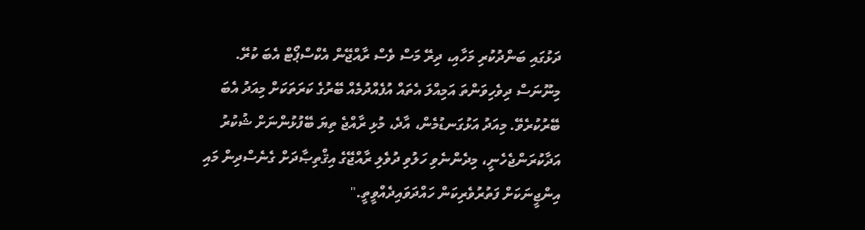ދަޅުގައި ބަންދުކުރި މަހާއި، ދިރޭ މަސް ވެސް ރާއްޖޭން އެކްސްޕޯޓް އެބަ ކުރޭ. މިނޫނަސް ދިވެހިވަންތަ އަމިއްލަ އެތައް އުފެއްދުމެއް ބޭރުގެ ކަރަތަކަށް މިއަދު އެބަ ބޭރުކުރެވޭ. މިއަދު އަޅުގަނޑުމެން، އާދެ، މުޅި ރާއްޖެ ތިޔަ ބޭފުޅުންނަށް ޝުކުރު އަދާކުރަންޖެހެނީ، މިދެންނެވި ހަލުވި ދުވެލި ރާއްޖޭގެ އިޤްތިޞާދަށް ގެނެސްދިން މައި އިންޖީނަކަށް ފަތުރުވެރިކަން ހައްދަވައިދެއްވީތީ."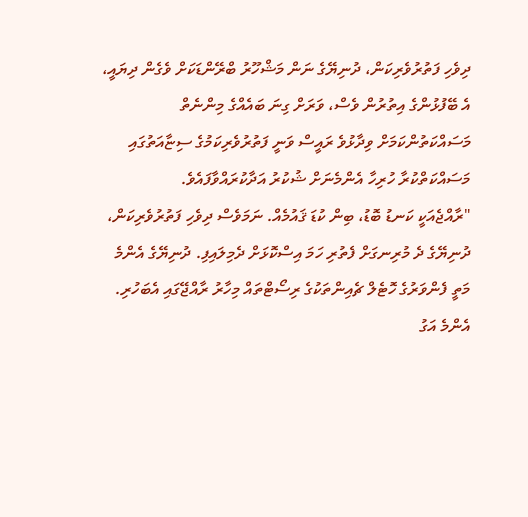ދިވެހި ފަތުރުވެރިކަން، ދުނިޔޭގެ ނަން މަޝްހޫރު ބްރޭންޑަކަށް ވެގެން ދިޔައީ، އެ ބޭފުޅުންގެ އިތުރުން ވެސް، ވަރަށް ގިނަ ބައެއްގެ މިންނެތް މަސައްކަތުންކަމަށް ވިދާޅުވެ ރައީސް ވަނީ ފަތުރުވެރިކަމުގެ ސިޏާއަތުގައި މަސައްކަތްކުރާ ހުރިހާ އެންމެނަށް ޝުކުރު އަދާކުރައްވާފައެވެ.
"ރާއްޖެއަކީ ކަނޑު ބޮޑު، ބިން ކުޑަ ޤައުމެއް. ނަމަވެސް ދިވެހި ފަތުރުވެރިކަން، ދުނިޔޭގެ ދެ މުރިނގަށް ފެތުރި ހަމަ އިސްކޮޅަށް ދެމިލައިފި. ދުނިޔޭގެ އެންމެ މަތީ ފެންވަރުގެ ހޮޓެލް ޗެއިންތަކުގެ ރިސޯޓްތައް މިހާރު ރާއްޖޭގައި އެބަހުރި. އެންމެ އަގު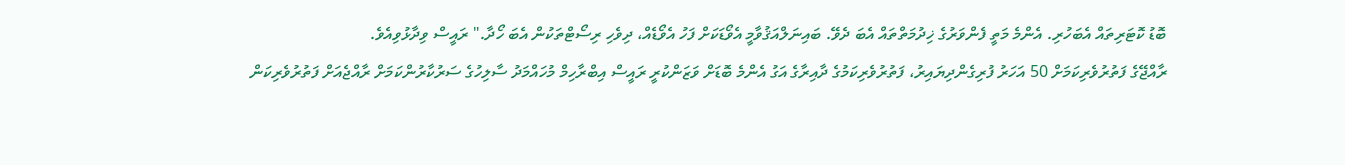ބޮޑު ކޮޓަރިތައް އެބަހުރި. އެންމެ މަތީ ފެންވަރުގެ ޚިދުމަތްތައް އެބަ ދެވޭ. ބައިނަލްއަޤުވާމީ އެވޯޑަކަށް ފަހު އެވޯޑެއް، ދިވެހި ރިސޯޓްތަކުން އެބަ ހޯދާ." ރައީސް ވިދާޅުވިއެވެ.
ރާއްޖޭގެ ފަތުރުވެރިކަމަށް 50 އަހަރު ފުރިގެންދިޔައިރު، ފަތުރުވެރިކަމުގެ ދާއިރާގެ އަގު އެންމެ ބޮޑަށް ވަޒަންކުރީ ރައީސް އިބްރާހިމް މުހައްމަދު ސާލިހުގެ ސަރުކާރުންކަމަށް ރާއްޖެއަށް ފަތުރުވެރިކަން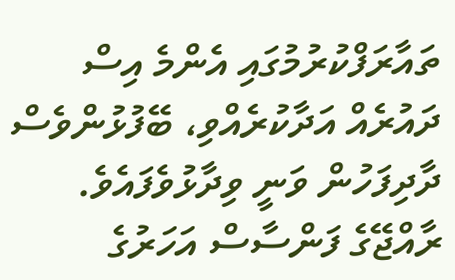ތައާރަފްކުރުމުގައި އެންމެ އިސް ދައުރެއް އަދާކުރެއްވި، ބޭފުޅުންވެސް ދާދިފަހުން ވަނީ ވިދާޅުވެފައެވެ. ރާއްޖޭގެ ފަންސާސް އަހަރުގެ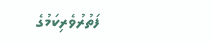ފަތުރުވެރިކަމުގެ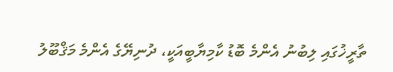ތާރީޚުގައި ލިބުނު އެންމެ ބޮޑު ކާމިޔާބީއަކީ، ދުނިޔޭގެ އެންމެ މަޤްބޫލު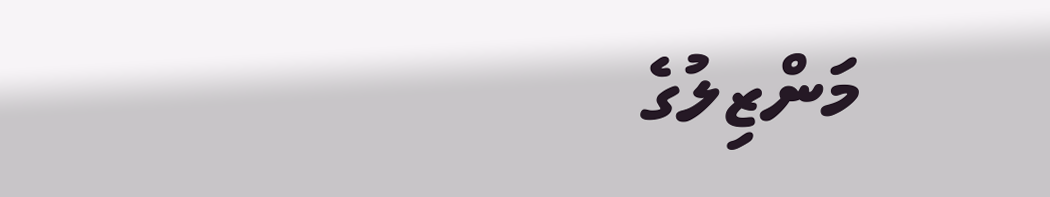މަންޒިލުގެ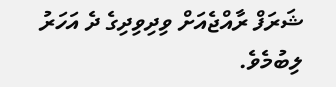ޝަރަފް ރާއްޖެއަށް ވިދިވިދިގެ ދެ އަހަރު ލިބުމެވެ.